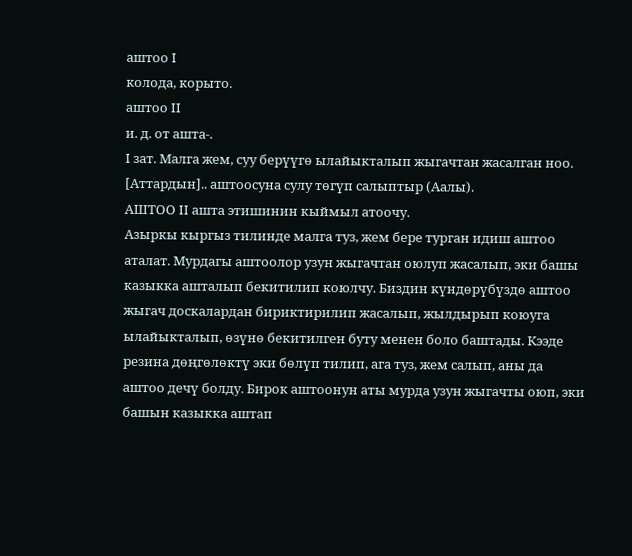аштоо I
колода, корыто.
аштоо II
и. д. от ашта-.
I зат. Малга жем, суу берүүгө ылайыкталып жыгачтан жасалган ноо. [Аттардын].. аштоосуна сулу төгүп салыптыр (Аалы).
АШТОО II ашта этишинин кыймыл атоочу.
Азыркы кыргыз тилинде малга туз, жем бере турган идиш аштоо аталат. Мурдагы аштоолор узун жыгачтан оюлуп жасалып, эки башы казыкка ашталып бекитилип коюлчу. Биздин күндөрүбүздө аштоо жыгач доскалардан бириктирилип жасалып, жылдырып коюуга ылайыкталып, өзүнө бекитилген буту менен боло баштады. Кээде резина дөңгөлөктү эки бөлүп тилип, ага туз, жем салып, аны да аштоо дечү болду. Бирок аштоонун аты мурда узун жыгачты оюп, эки башын казыкка аштап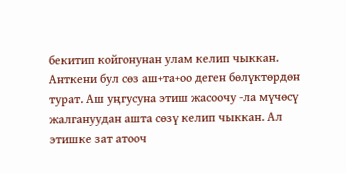бекитип койгонунан улам келип чыккан. Анткени бул сөз аш+та+оо деген бөлүктөрдөн турат. Аш уңгусуна этиш жасоочу -ла мүчөсү жалгануудан ашта сөзү келип чыккан. Ал этишке зат атооч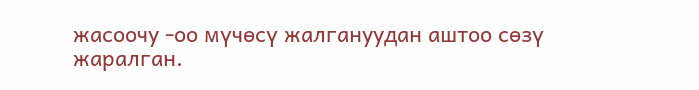жасоочу -оо мүчөсү жалгануудан аштоо сөзү жаралган.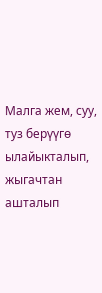Малга жем, суу, туз берүүгө ылайыкталып, жыгачтан ашталып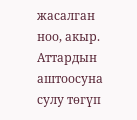жасалган ноо, акыр. Аттардын аштоосуна сулу төгүп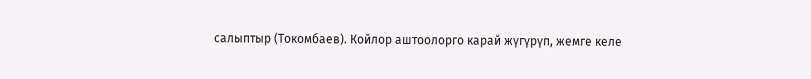салыптыр (Токомбаев). Койлор аштоолорго карай жүгүрүп, жемге келе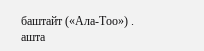баштайт («Ала-Тоо») .
ашта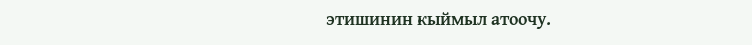этишинин кыймыл атоочу.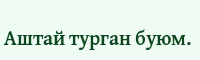Аштай турган буюм.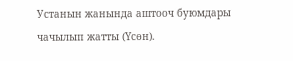Устанын жанында аштооч буюмдары чачылып жатты (Үсөн).